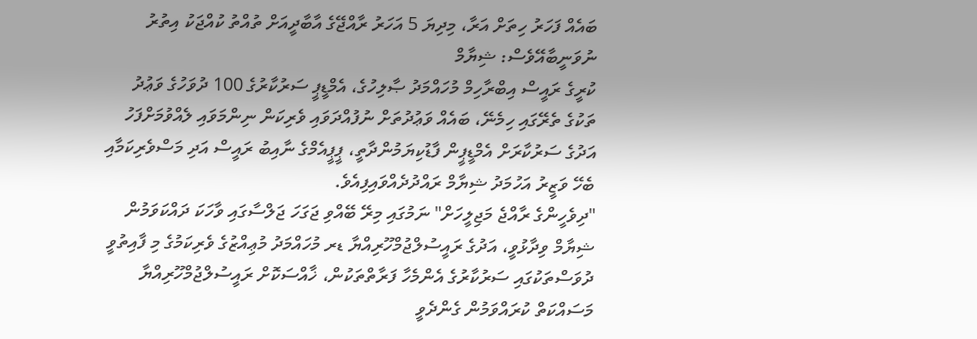ބައެއް ފަހަރު ހިތަށް އަރާ، މިދިޔަ 5 އަހަރު ރާއްޖޭގެ އާބާދީއަށް ތުއްތު ކުއްޖަކު އިތުރު ނުވަނީބާއޭވެސް: ޝިޔާމް
ކުރީގެ ރައީސް އިބްރާހިމް މުހައްމަދު ޞާލިހުގެ، އެމްޑީޕީ ސަރުކާރުގެ 100 ދުވަހުގެ ވަޢުދު ތަކުގެ ތެރޭގައި ހިމެނޭ، ބައެއް ވަޢުދުތަށް ނުފުއްދަވައި ވެރިކަން ނިންމަވައި ލެއްވުމަށްފަހު އަދުގެ ސަރުކާރަށް އެމްޑީޕީން ފާޑުކިޔަމުންދާތީ، ޕީޕީއެމްގެ ނާއިބު ރައީސް އަދި މަސްވެރިކަމާއި ބެހޭ ވަޒީރު އަހުމަދު ޝިޔާމް ރައްދުދެއްވައިފިއެވެ.
"ދިވެހީންގެ ރާއްޖެ މަޖިލީހަށް" ނަމުގައި މިރޭ ބޭއްވި ޖަގަހަ ޖަލްސާގައި ވާހަކަ ދައްކަވަމުން ޝިޔާމް ވިދާޅުވީ، އަދުގެ ރައީސުލްޖުމްހޫރިއްޔާ ޑރ މުހައްމަދު މުޢިއްޒުގެ ވެރިކަމުގެ މި ފާއިތުވީ ދުވަސްތަކުގައި ސަރުކާރުގެ އެންމެހާ ފަރާތްތަކުން، ޚާއްސަކޮށް ރައީސުލްޖުމްހޫރިއްޔާ މަސައްކަތް ކުރައްވަމުން ގެންދެވީ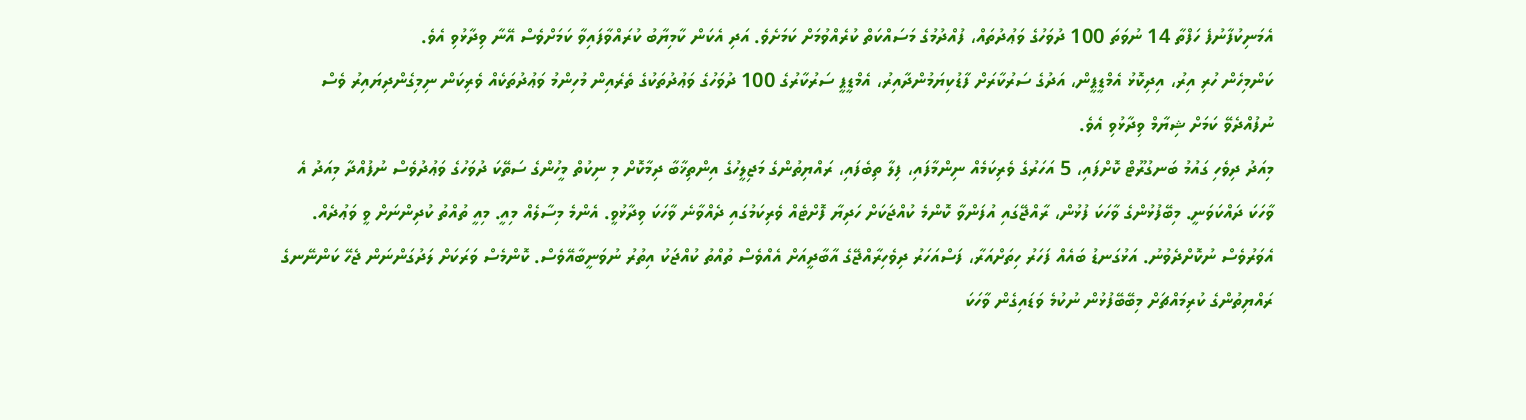އެމަނިކުފާނުފެ ހަފްތާ 14 ނުވަތަ 100 ދުވަހުގެ ވަޢުދުތައް، ފުއްދުމުގެ މަސައްކަތް ކުރެއްވުމަށް ކަމަށެވެ. އަދި އެކަން ކާމިޔާބު ކުރައްވާފައިވާ ކަމަށްވެސް އޭނާ ވިދާޅުވި އެވެ.
ކަންމިހެން ހުރި އިރު، އިދިކޮޅު އެމްޑީޕީން، އަދުގެ ސަރުކާރަށް ފާޑުކިޔަމުންދާއިރު، އެމްޑީޕީ ސަރުކާރުގެ 100 ދުވަހުގެ ވަޢުދުތަކުގެ ތެރެއިން މުހިންމު ވަޢުދުތަކެއް ވެރިކަން ނިމިގެންދިޔައިރު ވެސް ނުފުއްދެވޭ ކަމަށް ޝިޔާމް ވިދާޅުވި އެވެ.
މިއަދު ދިވެހި ގައުމު ބަނގުރޫޓް ކޮށްފައި، 5 އަހަރުގެ ވެރިކަމެއް ނިންމާފައި، ފިލާ ތިބެފައި، ރައްޔިތުންގެ މަޖިލީހުގެ އިންތިޚާބާ ދިމާކޮށް މި ނިކުތް މީހުންގެ ސަތޭކަ ދުވަހުގެ ވަޢުދުވެސް ނުފުއްދާ މިއަދު އެ ވާހަކަ ދައްކަވަނީ. މިބޭފުޅުންގެ ވާހަކަ ފުޅުން، ރާއްޖޭގައި އުފަންވާ ކޮންމެ ކުއްޖަކަށް ހަދިޔާ ފޮށްޓެއް ވެރިކަމުގައި ދެއްވާނެ ވާހަކަ ވިދާޅުވީ. އެންމެ މިސާލެއް މިއީ. މިއީ ތުއްތު ކުދިންނަށް ވީ ވަޢުދެއް. އެވަރުވެސް ނުކޮށްދެވުނު. އަޅުގަނޑު ބައެއް ފަހަރު ހިތަށްއަރާ، ފަސްއަހަރު ދިވެހިރާއްޖޭގެ އާބާދީއަށް އެއްވެސް ތުއްތު ކުއްޖަކު އިތުރު ނުވަނީބާއޭވެސް. ކޮންމެސް ވަރަކަށް ލަދުގަންނަން ޖެހޭ ކަންނޭނގެ ރައްޔިތުންގެ ކުރިމައްޗަށް މިބޭބޭފުޅުން ނުކުމެ ވަޑައިގެން ވާހަކަ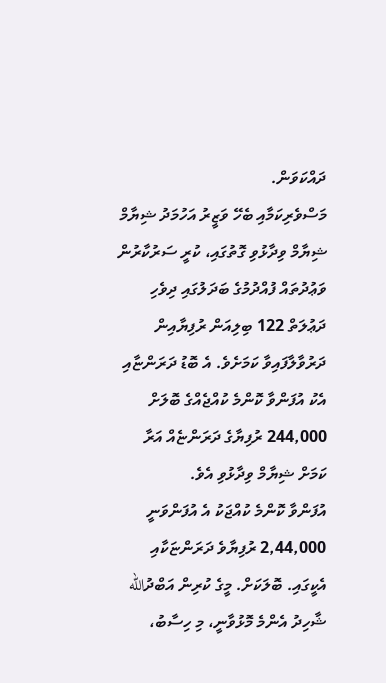ދައްކަވަން.
މަސްވެރިކަމާއި ބެހޭ ވަޒީރު އަހުމަދު ޝިޔާމް
ޝިޔާމް ވިދާޅުވި ގޮތުގައި، ކުރީ ސަރުކާރުން ވަޢުދުތައް ފުއްދުމުގެ ބަދަލުގައި ދިވެހި ދަޢުލަތް 122 ބިލިއަން ރުފިޔާއިން ދަރުވާލާފައިވާ ކަމަށެވެ. އެ ބޮޑު ދަރަންޏާއި އެކު އުފަންވާ ކޮންމެ ކުއްޖެއްގެ ބޮލަށް 244,000 ރުފިޔާގެ ދަރަންޏެއް އަރާ ކަމަށް ޝިޔާމް ވިދާޅުވި އެވެ.
އުފަންވާ ކޮންމެ ކުއްޖަކު އެ އުފަންވަނީ 2,44,000 ރުފިޔާވެ ދަރަންޏަކާއި އެކީގައި. ބޮލަކަށް. މީގެ ކުރިން އަބްދުالله ޝާހިދު އެންމެ މޮޅުވާނީ، މި ހިސާބު،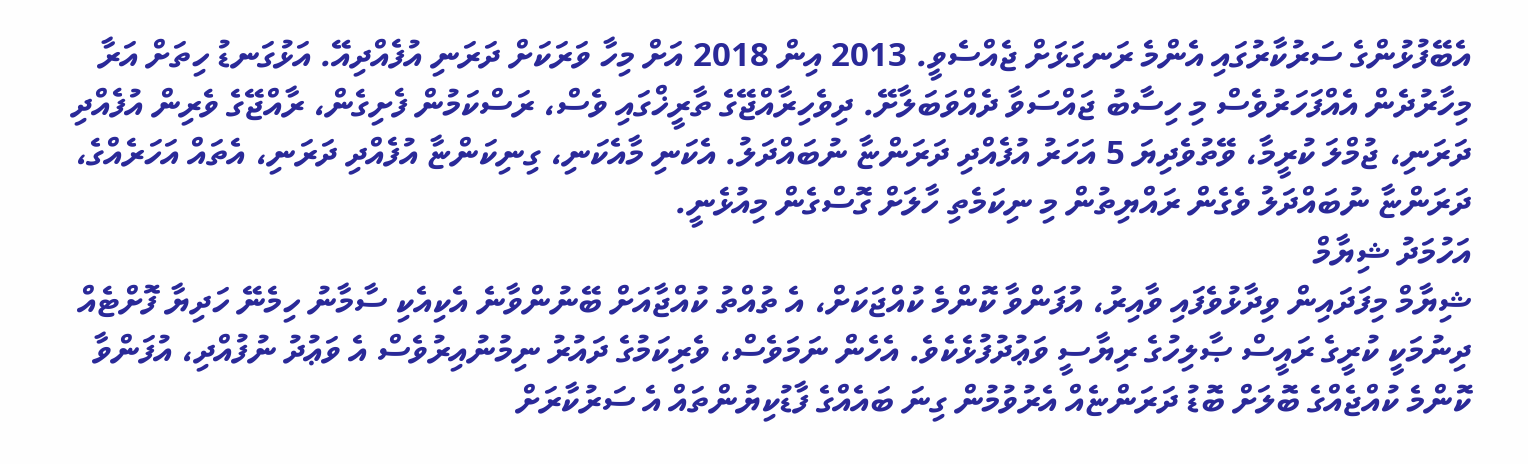އެބޭފުޅުންގެ ސަރުކާރުގައި އެންމެ ރަނގަޅަށް ޖެއްސެވީ. 2013 އިން 2018 އަށް މިހާ ވަރަކަށް ދަރަނި އުފެއްދިއޭ. އަޅުގަނޑު ހިތަށް އަރާ މިހާރުދެން އެއްފަހަރުވެސް މި ހިސާބު ޖައްސަވާ ދެއްވަބަލާށޭ. ދިވެހިރާއްޖޭގެ ތާރީޚްގައި ވެސް، ރަސްކަމުން ފެށިގެން، ރާއްޖޭގެ ވެރިން އުފެއްދި ދަރަނި، ޖުމްލަ ކުރީމާ، ވޭތުވެދިޔަ 5 އަހަރު އުފެއްދި ދަރަންޏާ ނުބައްދަލު. އެކަނި މާއެކަނި، ގިނިކަންޏާ އުފެއްދި ދަރަނި، އެތައް އަހަރެއްގެ، ދަރަންޏާ ނުބައްދަލު ވެގެން ރައްޔިތުން މި ނިކަމެތި ހާލަށް ގޮސްގެން މިއުޅެނީ.
އަހުމަދު ޝިޔާމް
ޝިޔާމް މިފަދައިން ވިދާޅުވެފައި ވާއިރު، އުފަންވާ ކޮންމެ ކުއްޖަކަށް، އެ ތުއްތު ކުއްޖާއަށް ބޭނުންވާނެ އެކިއެކި ސާމާނު ހިމެނޭ ހަދިޔާ ފޮށްޓެއް ދިނުމަކީ ކުރީގެ ރައީސް ޞާލިހުގެ ރިޔާސީ ވަޢުދުފުޅެކެވެ. އެހެން ނަމަވެސް، ވެރިކަމުގެ ދައުރު ނިމުނުއިރުވެސް އެ ވަޢުދު ނުފުއްދި، އުފަންވާ ކޮންމެ ކުއްޖެއްގެ ބޮލަށް ބޮޑު ދަރަންޏެއް އެރުވުމުން ގިނަ ބައެއްގެ ފާޑުކިޔުންތައް އެ ސަރުކާރަށް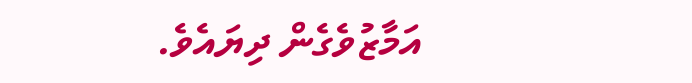އަމާޒުވެގެން ދިޔައެވެ.